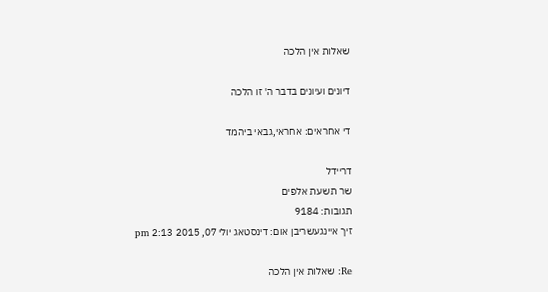שאלות אין הלכה

דיונים ועיונים בדבר ה' זו הלכה

די אחראים: אחראי,גבאי ביהמד

דריידל
שר תשעת אלפים
תגובות: 9184
זיך איינגעשריבן אום: דינסטאג יולי 07, 2015 2:13 pm

Re: שאלות אין הלכה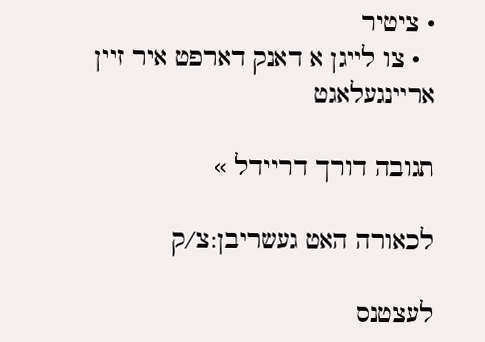• ציטיר
  • צו לייגן א דאנק דארפט איר זיין אריינגעלאגט

תגובה דורך דריידל »

לכאורה האט געשריבן:צ/ק

לעצטנס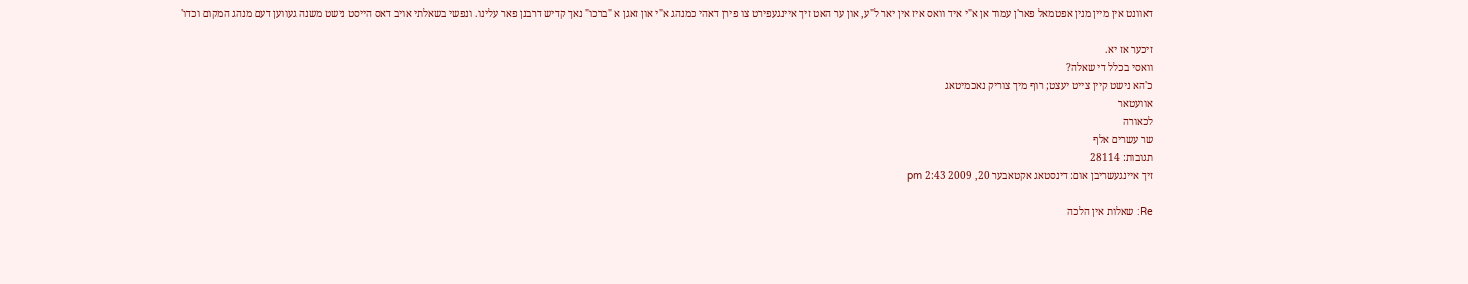דאוונט אין מיין מנין אפטמאל פאר'ן עמוד אן א"י איד וואס איז אין יאר ל"ע, און ער האט זיך איינגעפירט צו פירן דאהי כמנהג א"י און זאגן א "ברכו" נאך קדיש דרבנן פאר עלינו. ונפשי בשאלתי אויב דאס הייסט נישט משנה געווען דעם מנהג המקום וכדו'

זיכער אז יא.
וואסי בכלל די שאלה?
כ'הא נישט קיין צייט יעצט; רוף מיך צוריק נאכמיטאג
אוועטאר
לכאורה
שר עשרים אלף
תגובות: 28114
זיך איינגעשריבן אום: דינסטאג אקטאבער 20, 2009 2:43 pm

Re: שאלות אין הלכה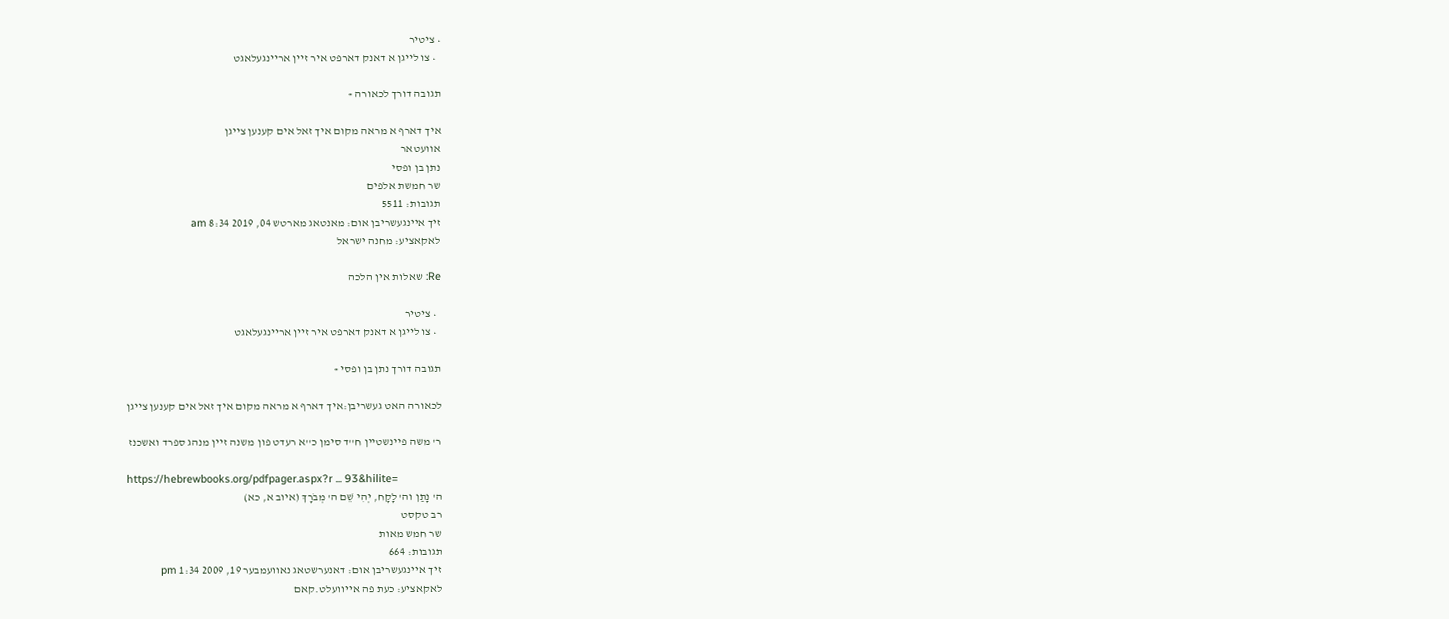• ציטיר
  • צו לייגן א דאנק דארפט איר זיין אריינגעלאגט

תגובה דורך לכאורה »

איך דארף א מראה מקום איך זאל אים קענען צייגן
אוועטאר
נתן בן ופסי
שר חמשת אלפים
תגובות: 5511
זיך איינגעשריבן אום: מאנטאג מארטש 04, 2019 8:34 am
לאקאציע: מחנה ישראל

Re: שאלות אין הלכה

  • ציטיר
  • צו לייגן א דאנק דארפט איר זיין אריינגעלאגט

תגובה דורך נתן בן ופסי »

לכאורה האט געשריבן:איך דארף א מראה מקום איך זאל אים קענען צייגן

ר' משה פיינשטיין ח''ד סימן כ''א רעדט פון משנה זיין מנהג ספרד ואשכנז

https://hebrewbooks.org/pdfpager.aspx?r ... 93&hilite=
ה' נָתַן וה' לָקָח, יְהִי שֵׁם ה' מְבֹרָךְ (איוב א, כא)
רב טקסט
שר חמש מאות
תגובות: 664
זיך איינגעשריבן אום: דאנערשטאג נאוועמבער 19, 2009 1:34 pm
לאקאציע: כעת פה אייוועלט.קאם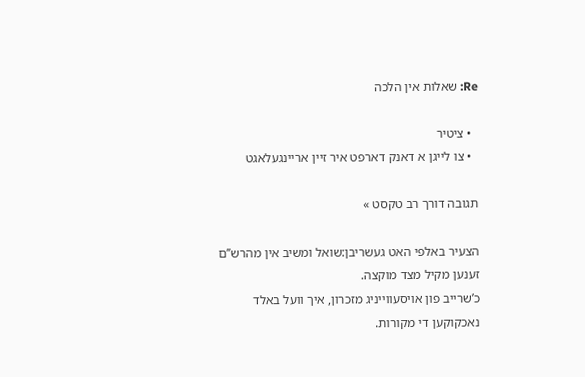Re: שאלות אין הלכה

  • ציטיר
  • צו לייגן א דאנק דארפט איר זיין אריינגעלאגט

תגובה דורך רב טקסט »

הצעיר באלפי האט געשריבן:שואל ומשיב אין מהרש’’ם זענען מקיל מצד מוקצה.
כ’שרייב פון אויסעווייניג מזכרון, איך וועל באלד נאכקוקען די מקורות.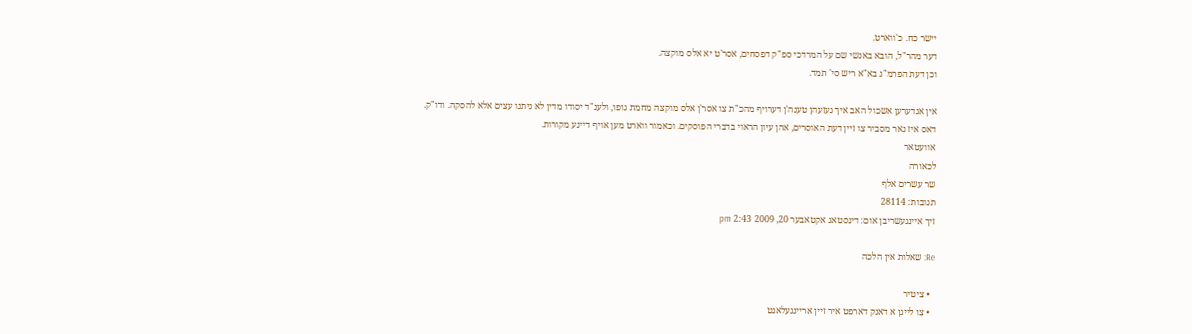יישר כח. כ'ווארט.
דער מהר"ל, הובא באנשי שם על המרדכי ספ"ק דפסחים, אסר'ט יא אלס מוקצה.
וכן דעת הפרמ"ג בא"א ריש סי' תמד.

אין אנדערען אשכול האב איך געזעהן טענה'ן דערויף מהכ"ת צו אסר'ן אלס מוקצה מחמת גופו, ולענ"ד יסודו מדין לא ניתנו עצים אלא להסקה. ודו"ק.
דאס איז נאר מסביר צו זיין דעת האוסרים, אהן עיון הראוי בדברי הפוסקים. וכאמור ווארט מען אויף דיינע מקורות.
אוועטאר
לכאורה
שר עשרים אלף
תגובות: 28114
זיך איינגעשריבן אום: דינסטאג אקטאבער 20, 2009 2:43 pm

Re: שאלות אין הלכה

  • ציטיר
  • צו לייגן א דאנק דארפט איר זיין אריינגעלאגט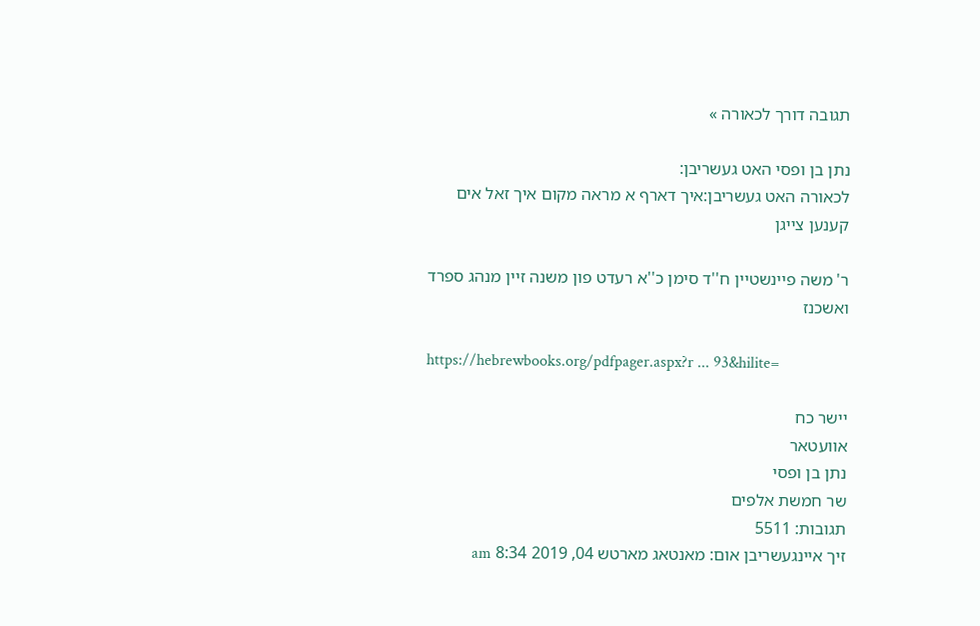תגובה דורך לכאורה »

נתן בן ופסי האט געשריבן:
לכאורה האט געשריבן:איך דארף א מראה מקום איך זאל אים קענען צייגן

ר' משה פיינשטיין ח''ד סימן כ''א רעדט פון משנה זיין מנהג ספרד ואשכנז

https://hebrewbooks.org/pdfpager.aspx?r ... 93&hilite=

יישר כח
אוועטאר
נתן בן ופסי
שר חמשת אלפים
תגובות: 5511
זיך איינגעשריבן אום: מאנטאג מארטש 04, 2019 8:34 am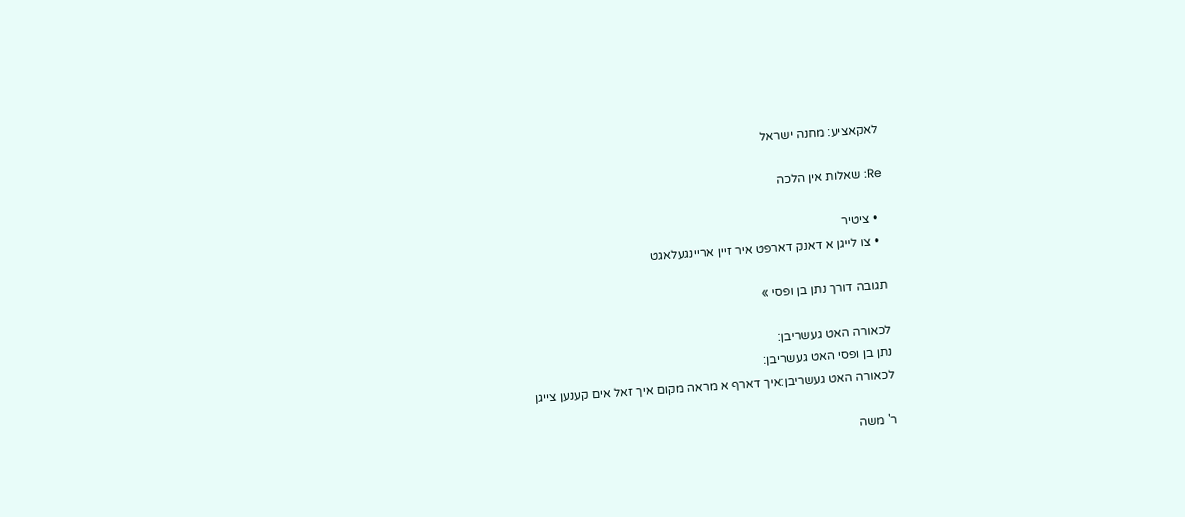לאקאציע: מחנה ישראל

Re: שאלות אין הלכה

  • ציטיר
  • צו לייגן א דאנק דארפט איר זיין אריינגעלאגט

תגובה דורך נתן בן ופסי »

לכאורה האט געשריבן:
נתן בן ופסי האט געשריבן:
לכאורה האט געשריבן:איך דארף א מראה מקום איך זאל אים קענען צייגן

ר' משה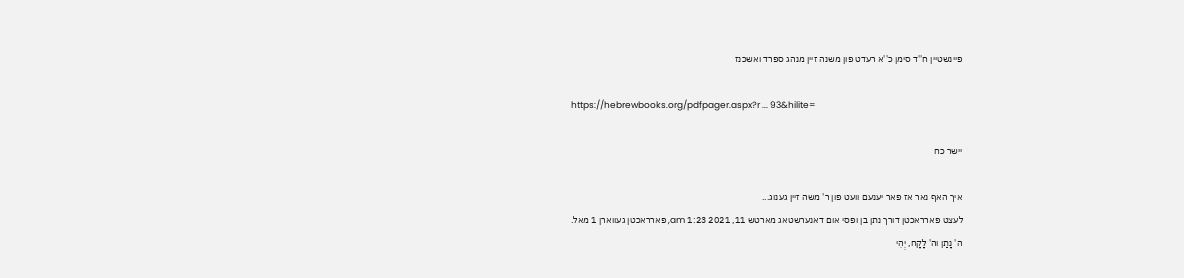פיינשטיין ח''ד סימן כ''א רעדט פון משנה זיין מנהג ספרד ואשכנז

https://hebrewbooks.org/pdfpager.aspx?r ... 93&hilite=

יישר כח

איך האף נאר אז פאר יענעם וועט פון ר' משה זיין גענוג...
לעצט פארראכטן דורך נתן בן ופסי אום דאנערשטאג מארטש 11, 2021 1:23 am, פארראכטן געווארן 1 מאל.
ה' נָתַן וה' לָקָח, יְהִי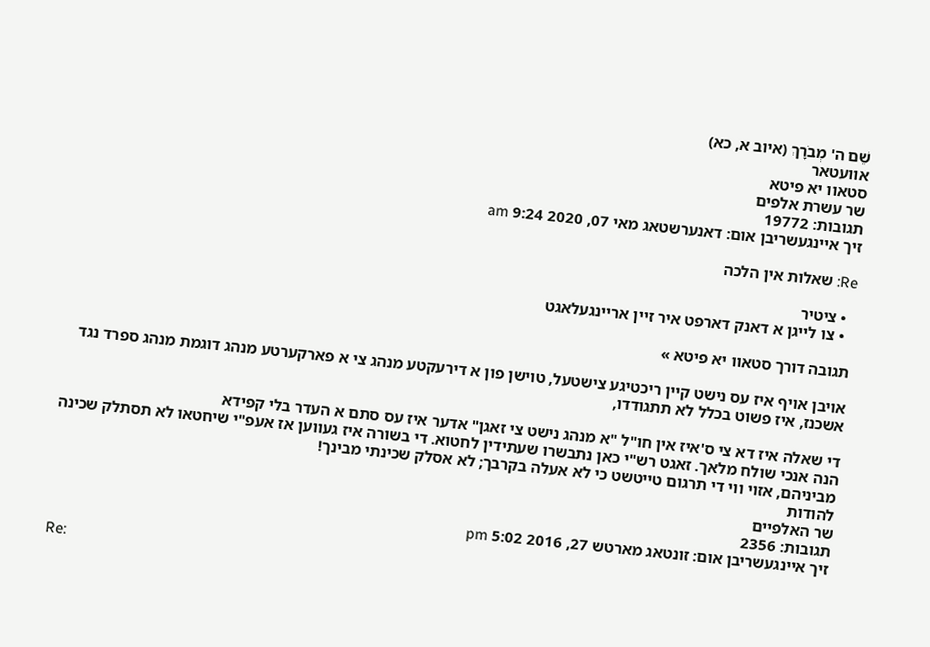שֵׁם ה' מְבֹרָךְ (איוב א, כא)
אוועטאר
סטאוו יא פיטא
שר עשרת אלפים
תגובות: 19772
זיך איינגעשריבן אום: דאנערשטאג מאי 07, 2020 9:24 am

Re: שאלות אין הלכה

  • ציטיר
  • צו לייגן א דאנק דארפט איר זיין אריינגעלאגט

תגובה דורך סטאוו יא פיטא »

אויבן אויף איז עס נישט קיין ריכטיגע צישטעל, טוישן פון א דירעקטע מנהג צי א פארקערטע מנהג דוגמת מנהג ספרד נגד אשכנז, איז פשוט בכלל לא תתגודדו,

די שאלה איז דא צי ס'איז אין חו"ל "א מנהג נישט צי זאגן" אדער איז עס סתם א העדר בלי קפידא
הנה אנכי שולח מלאך. זאגט רש"י כאן נתבשרו שעתידין לחטוא. די בשורה איז געווען אז אעפ"י שיחטאו לא תסתלק שכינה מביניהם, אזוי ווי די תרגום טייטשט כי לא אעלה בקרבך; לא אסלק שכינתי מבינך!
להודות
שר האלפיים
תגובות: 2356
זיך איינגעשריבן אום: זונטאג מארטש 27, 2016 5:02 pm

Re: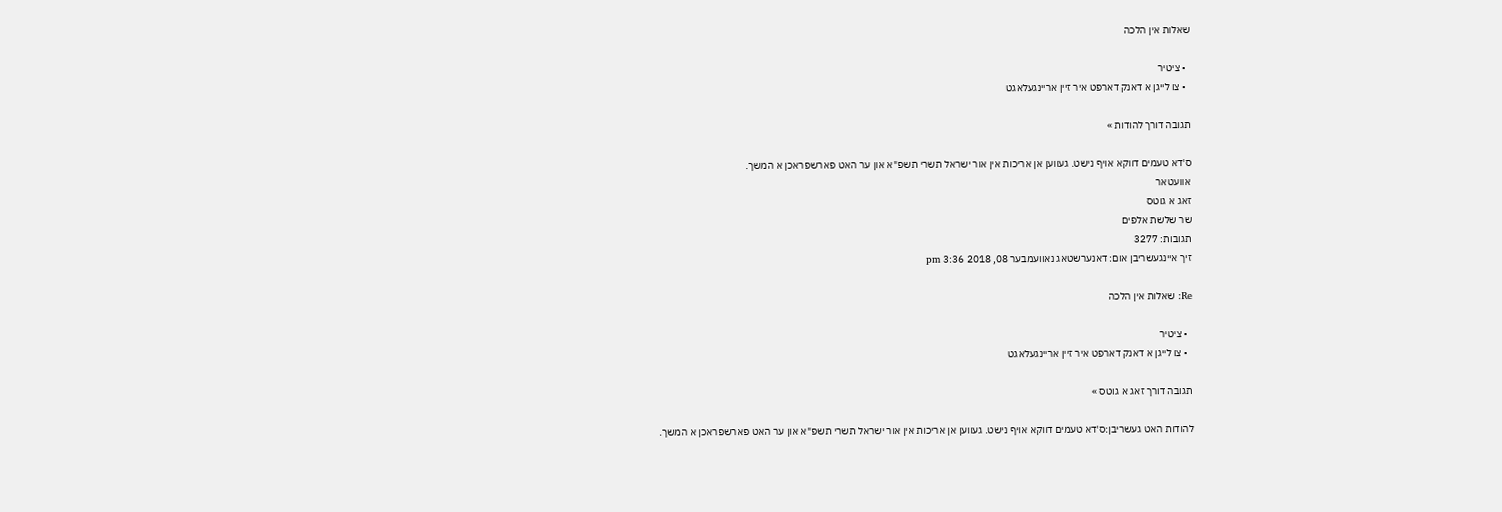שאלות אין הלכה

  • ציטיר
  • צו לייגן א דאנק דארפט איר זיין אריינגעלאגט

תגובה דורך להודות »

ס'דא טעמים דווקא אויף נישט. געווען אן אריכות אין אור ישראל תשרי תשפ"א און ער האט פארשפראכן א המשך.
אוועטאר
זאג א גוטס
שר שלשת אלפים
תגובות: 3277
זיך איינגעשריבן אום: דאנערשטאג נאוועמבער 08, 2018 3:36 pm

Re: שאלות אין הלכה

  • ציטיר
  • צו לייגן א דאנק דארפט איר זיין אריינגעלאגט

תגובה דורך זאג א גוטס »

להודות האט געשריבן:ס'דא טעמים דווקא אויף נישט. געווען אן אריכות אין אור ישראל תשרי תשפ"א און ער האט פארשפראכן א המשך.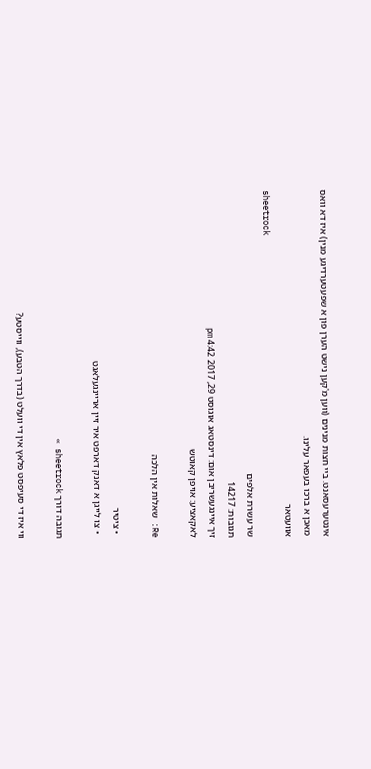אינטערעסאנט. ביי חצות מנינים (ווען מ'קען נישט הערן פון א שפעטערדיגע מנין) איז דא וואס מאכן א ברכו בעפאר עלינו.
אוועטאר
sheetrock
שר עשרת אלפים
תגובות: 14217
זיך איינגעשריבן אום: דינסטאג אוגוסט 29, 2017 4:42 pm
לאקאציע: אויפן קאוטש

Re: שאלות אין הלכה

  • ציטיר
  • צו לייגן א דאנק דארפט איר זיין אריינגעלאגט

תגובה דורך sheetrock »

ווי איז די סעיפסט פלאץ אין די וועלט (בדרך הטבע), ווייסטע?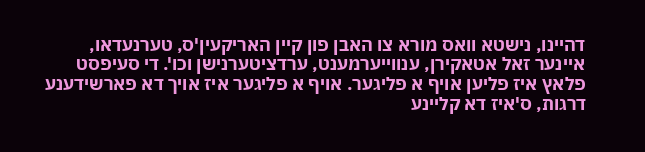דהיינו, נישטא וואס מורא צו האבן פון קיין האריקעין'ס, טערנעדאו, איינער זאל אטאקירן, ענווייערמענט, ערדציטערנישן וכו'. די סעיפסט פלאץ איז פליען אויף א פליגער. אויף א פליגער איז אויך דא פארשידענע דרגות, ס'איז דא קליינע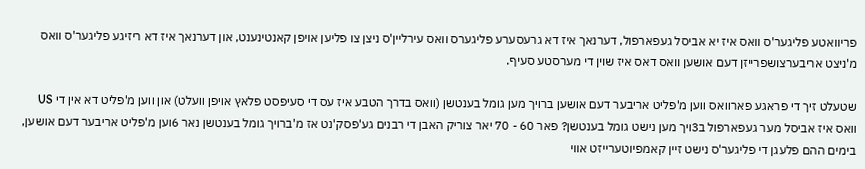פריוואטע פליגער'ס וואס איז יא אביסל געפארפול, דערנאך איז דא גרעסערע פליגערס וואס עירליין'ס ניצן צו פליען אויפן קאנטינענט, און דערנאך איז דא ריזיגע פליגער'ס וואס מ'ניצט אריבערצושפרייזן דעם אושען וואס דאס איז שוין די מערסטע סעיף.

שטעלט זיך די פראגע פארוואס ווען מ'פליט אריבער דעם אושען ברויך מען גומל בענטשן (וואס בדרך הטבע איז עס די סעיפסט פלאץ אויפן וועלט) און ווען מ'פליט דא אין די US וואס איז אביסל מער געפארפול ב3ויך מען נישט גומל בענטשן? פאר 60 - 70 יאר צוריק האבן די רבנים גע'פסק'נט אז מ'ברויך גומל בענטשן נאר 6וען מ'פליט אריבער דעם אושען, בימים ההם פלעגן די פליגער'ס נישט זיין קאמפיוטערייזט אווי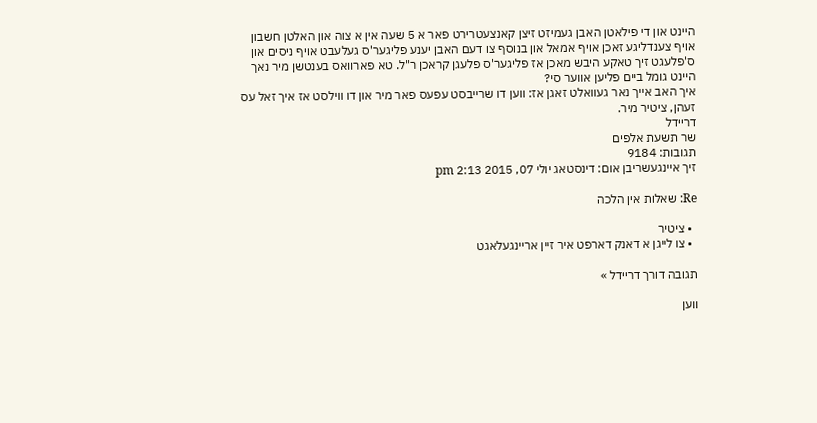היינט און די פילאטן האבן געמיזט זיצן קאנצעטרירט פאר א 5 שעה אין א צוה און האלטן חשבון אויף צענדליגע זאכן אויף אמאל און בנוסף צו דעם האבן יענע פליגער'ס געלעבט אויף ניסים און ס'פלעגט זיך טאקע היבש מאכן אז פליגער'ס פלעגן קראכן ר"ל. טא פארוואס בענטשן מיר נאך היינט גומל ביים פליען אווער סי?
איך האב אייך נאר געוואלט זאגן אז: ווען דו שרייבסט עפעס פאר מיר און דו ווילסט אז איך זאל עס זעהן, ציטיר מיר.
דריידל
שר תשעת אלפים
תגובות: 9184
זיך איינגעשריבן אום: דינסטאג יולי 07, 2015 2:13 pm

Re: שאלות אין הלכה

  • ציטיר
  • צו לייגן א דאנק דארפט איר זיין אריינגעלאגט

תגובה דורך דריידל »

ווען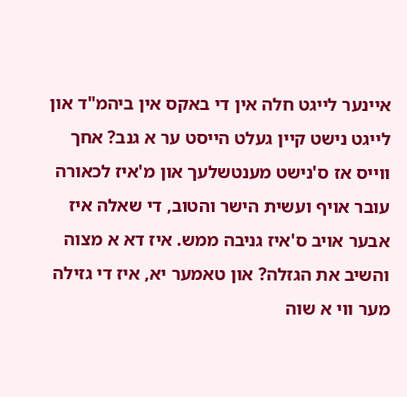איינער לייגט חלה אין די באקס אין ביהמ"ד און לייגט נישט קיין געלט הייסט ער א גנב? אחך ווייס אז ס'נישט מענטשלעך און מ'איז לכאורה עובר אויף ועשית הישר והטוב, די שאלה איז אבער אויב ס'איז גניבה ממש. איז דא א מצוה והשיב את הגזלה? און טאמער יא, איז די גזילה מער ווי א שוה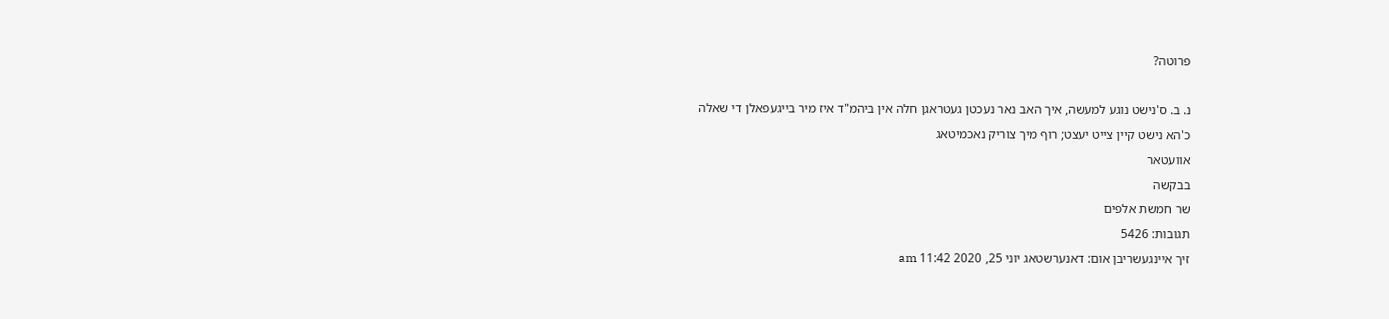פרוטה?

נ. ב. ס'נישט נוגע למעשה, איך האב נאר נעכטן געטראגן חלה אין ביהמ"ד איז מיר בייגעפאלן די שאלה
כ'הא נישט קיין צייט יעצט; רוף מיך צוריק נאכמיטאג
אוועטאר
בבקשה
שר חמשת אלפים
תגובות: 5426
זיך איינגעשריבן אום: דאנערשטאג יוני 25, 2020 11:42 am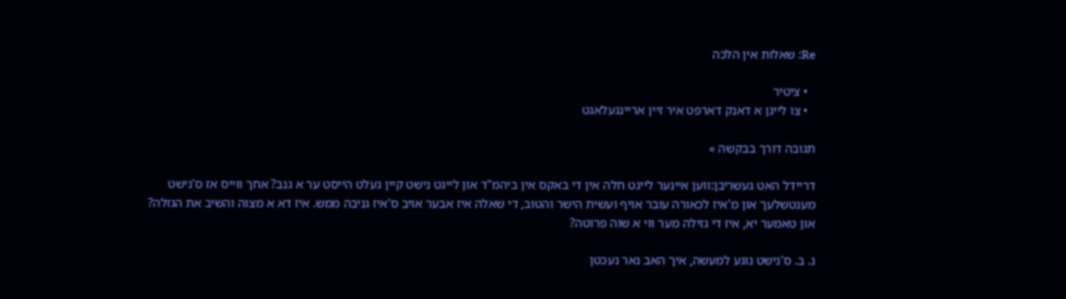Re: שאלות אין הלכה

  • ציטיר
  • צו לייגן א דאנק דארפט איר זיין אריינגעלאגט

תגובה דורך בבקשה »

דריידל האט געשריבן:ווען איינער לייגט חלה אין די באקס אין ביהמ"ד און לייגט נישט קיין געלט הייסט ער א גנב? אחך ווייס אז ס'נישט מענטשלעך און מ'איז לכאורה עובר אויף ועשית הישר והטוב, די שאלה איז אבער אויב ס'איז גניבה ממש. איז דא א מצוה והשיב את הגזלה? און טאמער יא, איז די גזילה מער ווי א שוה פרוטה?

נ. ב. ס'נישט נוגע למעשה, איך האב נאר נעכטן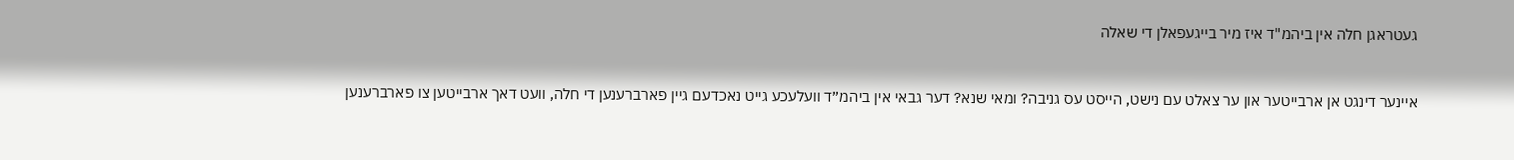געטראגן חלה אין ביהמ"ד איז מיר בייגעפאלן די שאלה


איינער דינגט אן ארבייטער און ער צאלט עם נישט, הייסט עס גניבה? ומאי שנא? דער גבאי אין ביהמ״ד וועלעכע גייט נאכדעם גיין פארברענען די חלה, וועט דאך ארבייטען צו פארברענען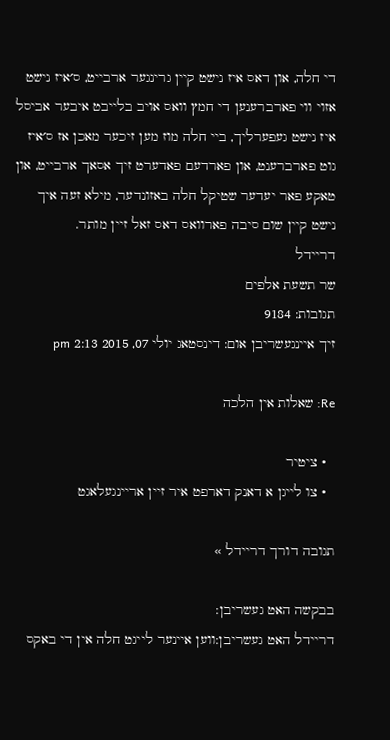די חלה, און דאס איז נישט קיין גרינגער ארבייט, ס׳איז נישט אזוי ווי פארברענען די חמץ וואס אויב בלייבט איבער אביסל איז נישט געפערליך, ביי חלה מוז מען זיכער מאכן אז ס׳איז גוט פארברענט, און פארדעם פאדערט זיך אסאך ארבייט, און טאקע פאר יעדער שטיקל חלה באזונדער, מילא זעה איך נישט קיין שום סיבה פארוואס דאס זאל זיין מותר.
דריידל
שר תשעת אלפים
תגובות: 9184
זיך איינגעשריבן אום: דינסטאג יולי 07, 2015 2:13 pm

Re: שאלות אין הלכה

  • ציטיר
  • צו לייגן א דאנק דארפט איר זיין אריינגעלאגט

תגובה דורך דריידל »

בבקשה האט געשריבן:
דריידל האט געשריבן:ווען איינער לייגט חלה אין די באקס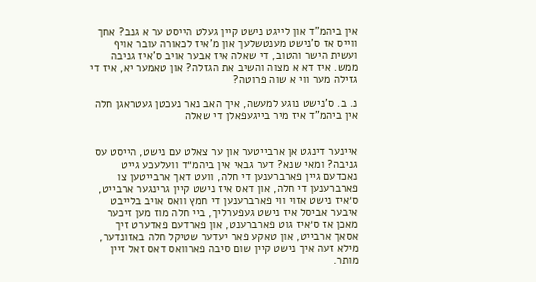אין ביהמ"ד און לייגט נישט קיין געלט הייסט ער א גנב? אחך ווייס אז ס'נישט מענטשלעך און מ'איז לכאורה עובר אויף ועשית הישר והטוב, די שאלה איז אבער אויב ס'איז גניבה ממש. איז דא א מצוה והשיב את הגזלה? און טאמער יא, איז די גזילה מער ווי א שוה פרוטה?

נ. ב. ס'נישט נוגע למעשה, איך האב נאר נעכטן געטראגן חלה אין ביהמ"ד איז מיר בייגעפאלן די שאלה


איינער דינגט אן ארבייטער און ער צאלט עם נישט, הייסט עס גניבה? ומאי שנא? דער גבאי אין ביהמ״ד וועלעכע גייט נאכדעם גיין פארברענען די חלה, וועט דאך ארבייטען צו פארברענען די חלה, און דאס איז נישט קיין גרינגער ארבייט, ס׳איז נישט אזוי ווי פארברענען די חמץ וואס אויב בלייבט איבער אביסל איז נישט געפערליך, ביי חלה מוז מען זיכער מאכן אז ס׳איז גוט פארברענט, און פארדעם פאדערט זיך אסאך ארבייט, און טאקע פאר יעדער שטיקל חלה באזונדער, מילא זעה איך נישט קיין שום סיבה פארוואס דאס זאל זיין מותר.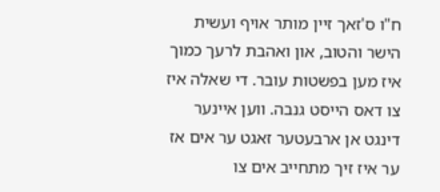ח"ו ס'זאך זיין מותר אויף ועשית הישר והטוב, און ואהבת לרעך כמוך איז מען בפשטות עובר. די שאלה איז צו דאס הייסט גנבה. ווען איינער דינגט אן ארבעטער זאגט ער אים אז ער איז זיך מתחייב אים צו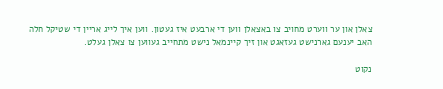צאלן און ער ווערט מחויב צו באצאלן ווען די ארבעט איז געטון. ווען איך לייג אריין די שטיקל חלה האב יענעם גארנישט געזאגט און זיך קיינמאל נישט מתחייב געווען צו צאלן געלט.

נקוט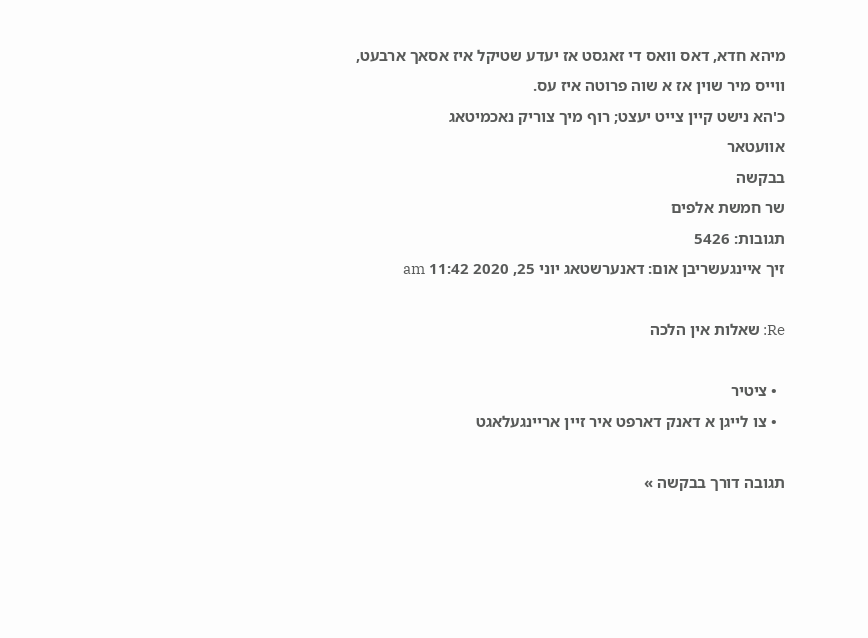מיהא חדא, דאס וואס די זאגסט אז יעדע שטיקל איז אסאך ארבעט, ווייס מיר שוין אז א שוה פרוטה איז עס.
כ'הא נישט קיין צייט יעצט; רוף מיך צוריק נאכמיטאג
אוועטאר
בבקשה
שר חמשת אלפים
תגובות: 5426
זיך איינגעשריבן אום: דאנערשטאג יוני 25, 2020 11:42 am

Re: שאלות אין הלכה

  • ציטיר
  • צו לייגן א דאנק דארפט איר זיין אריינגעלאגט

תגובה דורך בבקשה »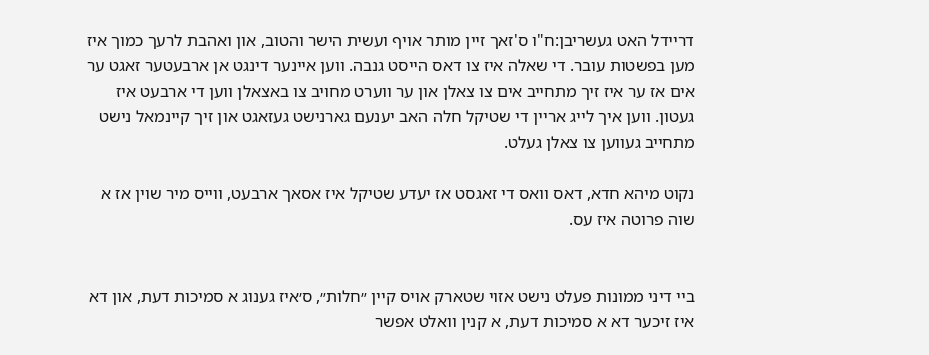דריידל האט געשריבן:ח"ו ס'זאך זיין מותר אויף ועשית הישר והטוב, און ואהבת לרעך כמוך איז מען בפשטות עובר. די שאלה איז צו דאס הייסט גנבה. ווען איינער דינגט אן ארבעטער זאגט ער אים אז ער איז זיך מתחייב אים צו צאלן און ער ווערט מחויב צו באצאלן ווען די ארבעט איז געטון. ווען איך לייג אריין די שטיקל חלה האב יענעם גארנישט געזאגט און זיך קיינמאל נישט מתחייב געווען צו צאלן געלט.

נקוט מיהא חדא, דאס וואס די זאגסט אז יעדע שטיקל איז אסאך ארבעט, ווייס מיר שוין אז א שוה פרוטה איז עס.


ביי דיני ממונות פעלט נישט אזוי שטארק אויס קיין ״חלות״, ס׳איז גענוג א סמיכות דעת, און דא איז זיכער דא א סמיכות דעת, א קנין וואלט אפשר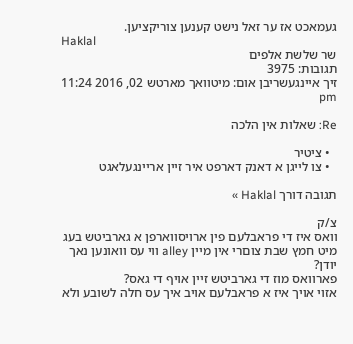געמאכט אז ער זאל נישט קענען צוריקציען.
Haklal
שר שלשת אלפים
תגובות: 3975
זיך איינגעשריבן אום: מיטוואך מארטש 02, 2016 11:24 pm

Re: שאלות אין הלכה

  • ציטיר
  • צו לייגן א דאנק דארפט איר זיין אריינגעלאגט

תגובה דורך Haklal »

צ/ק
וואס איז די פראבלעם פין ארויסווארפן א גארביטש בעג מיט חמץ שבת צוםרי אין מיין alley ווי עס וואונען נאך יודן?
פארוואס מוז די גארביטש זיין אויף די גאס?
אזוי אויך איז א פראבלעם אויב איך עס חלה לשובע ולא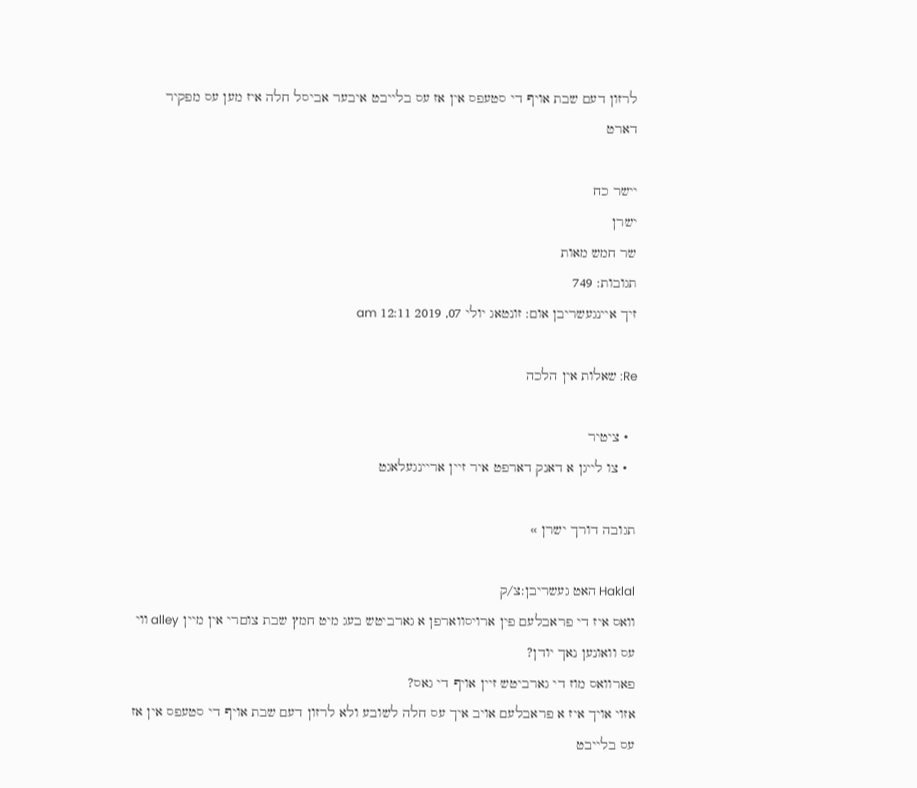לרזון דעם שבת אויף די סטעפס אין אז עס בלייבט איבער אביסל חלה איז מען עס מפקיר דארט

יישר כח
ישרן
שר חמש מאות
תגובות: 749
זיך איינגעשריבן אום: זונטאג יולי 07, 2019 12:11 am

Re: שאלות אין הלכה

  • ציטיר
  • צו לייגן א דאנק דארפט איר זיין אריינגעלאגט

תגובה דורך ישרן »

Haklal האט געשריבן:צ/ק
וואס איז די פראבלעם פין ארויסווארפן א גארביטש בעג מיט חמץ שבת צוםרי אין מיין alley ווי עס וואונען נאך יודן?
פארוואס מוז די גארביטש זיין אויף די גאס?
אזוי אויך איז א פראבלעם אויב איך עס חלה לשובע ולא לרזון דעם שבת אויף די סטעפס אין אז עס בלייבט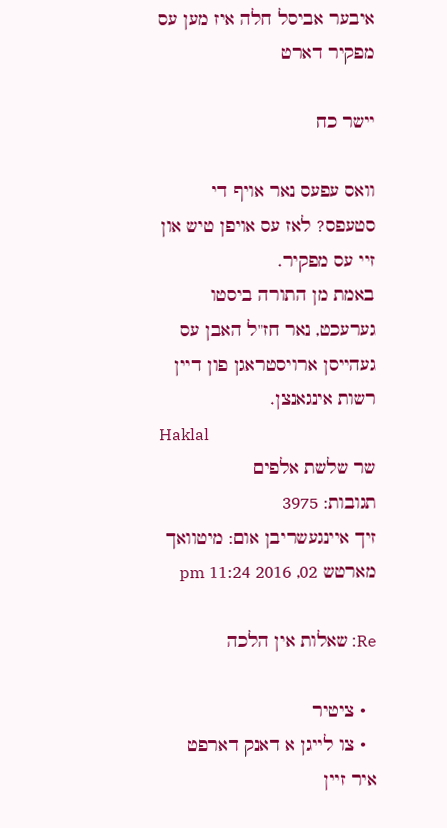איבער אביסל חלה איז מען עס מפקיר דארט

יישר כח

וואס עפעס נאר אויף די סטעפס? לאז עס אויפן טיש און זיי עס מפקיר.
באמת מן התורה ביסטו גערעכט, נאר חז"ל האבן עס געהייסן ארויסטראגן פון דיין רשות אינגאנצן.
Haklal
שר שלשת אלפים
תגובות: 3975
זיך איינגעשריבן אום: מיטוואך מארטש 02, 2016 11:24 pm

Re: שאלות אין הלכה

  • ציטיר
  • צו לייגן א דאנק דארפט איר זיין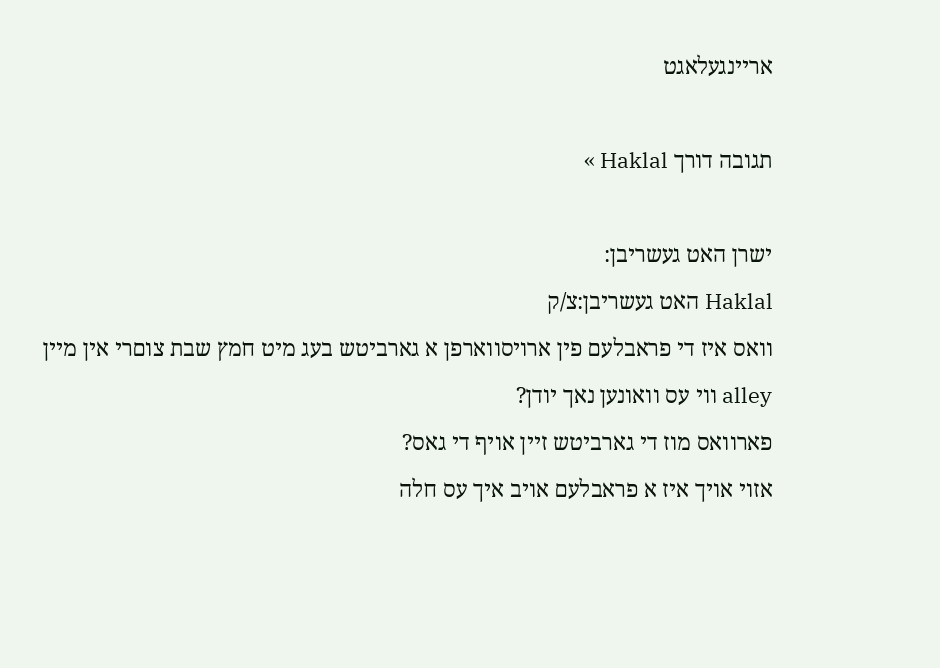אריינגעלאגט

תגובה דורך Haklal »

ישרן האט געשריבן:
Haklal האט געשריבן:צ/ק
וואס איז די פראבלעם פין ארויסווארפן א גארביטש בעג מיט חמץ שבת צוםרי אין מיין alley ווי עס וואונען נאך יודן?
פארוואס מוז די גארביטש זיין אויף די גאס?
אזוי אויך איז א פראבלעם אויב איך עס חלה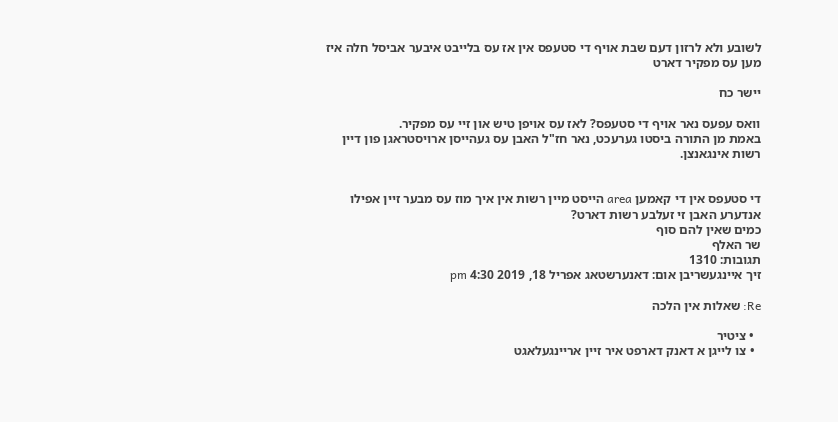לשובע ולא לרזון דעם שבת אויף די סטעפס אין אז עס בלייבט איבער אביסל חלה איז מען עס מפקיר דארט

יישר כח

וואס עפעס נאר אויף די סטעפס? לאז עס אויפן טיש און זיי עס מפקיר.
באמת מן התורה ביסטו גערעכט, נאר חז"ל האבן עס געהייסן ארויסטראגן פון דיין רשות אינגאנצן.


די סטעפס אין די קאמען area הייסט מיין רשות אין איך מוז עס מבער זיין אפילו אנדערע האבן זי זעלבע רשות דארט?
כמים שאין להם סוף
שר האלף
תגובות: 1310
זיך איינגעשריבן אום: דאנערשטאג אפריל 18, 2019 4:30 pm

Re: שאלות אין הלכה

  • ציטיר
  • צו לייגן א דאנק דארפט איר זיין אריינגעלאגט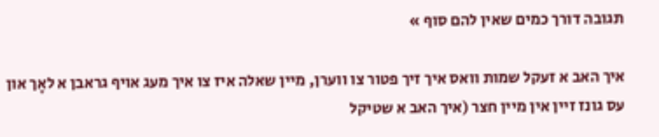תגובה דורך כמים שאין להם סוף »

איך האב א זעקל שמות וואס איך זיך פטור צו ווערן, מיין שאלה איז צו איך מעג אויף גראבן א לאָך און עס גונז זיין אין מיין חצר (איך האב א שטיקל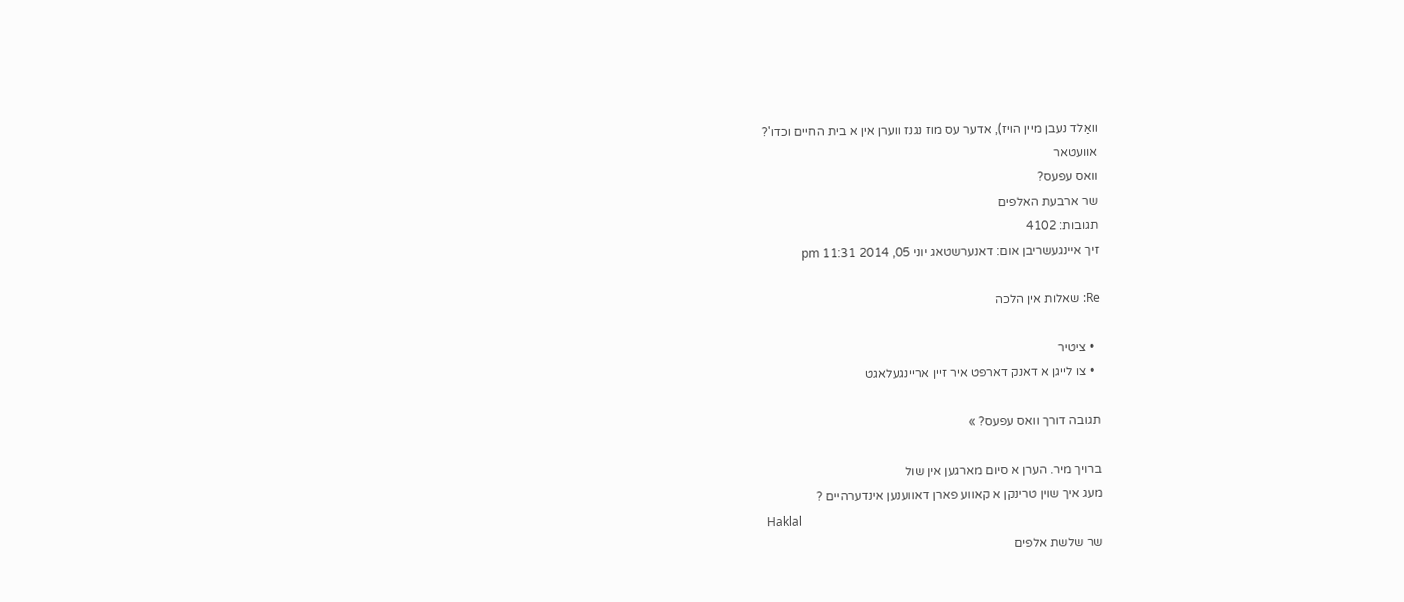וואַלד נעבן מיין הויז), אדער עס מוז נגנז ווערן אין א בית החיים וכדו'?
אוועטאר
וואס עפעס?
שר ארבעת האלפים
תגובות: 4102
זיך איינגעשריבן אום: דאנערשטאג יוני 05, 2014 11:31 pm

Re: שאלות אין הלכה

  • ציטיר
  • צו לייגן א דאנק דארפט איר זיין אריינגעלאגט

תגובה דורך וואס עפעס? »

ברויך מיר. הערן א סיום מארגען אין שול
מעג איך שוין טרינקן א קאווע פארן דאווענען אינדערהיים ?
Haklal
שר שלשת אלפים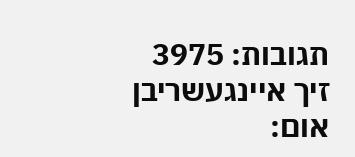תגובות: 3975
זיך איינגעשריבן אום: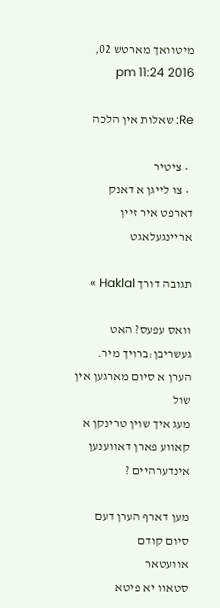מיטוואך מארטש 02, 2016 11:24 pm

Re: שאלות אין הלכה

  • ציטיר
  • צו לייגן א דאנק דארפט איר זיין אריינגעלאגט

תגובה דורך Haklal »

וואס עפעס? האט געשריבן:ברויך מיר. הערן א סיום מארגען אין שול
מעג איך שוין טרינקן א קאווע פארן דאווענען אינדערהיים ?

מען דארף הערן דעם סיום קודם
אוועטאר
סטאוו יא פיטא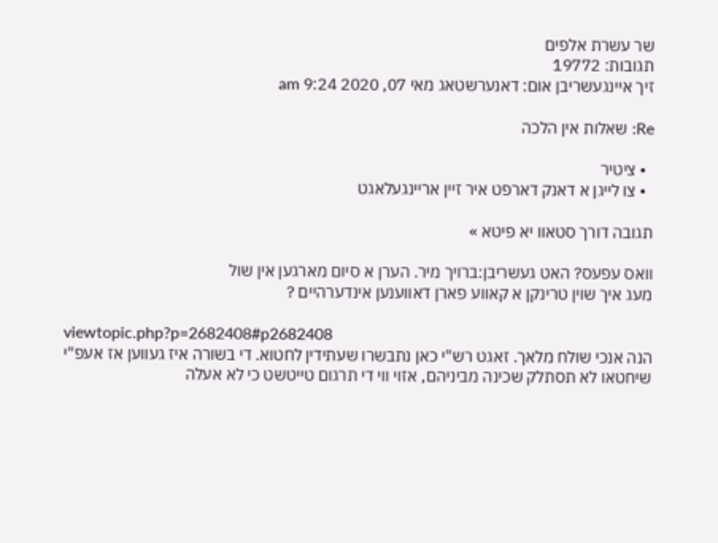שר עשרת אלפים
תגובות: 19772
זיך איינגעשריבן אום: דאנערשטאג מאי 07, 2020 9:24 am

Re: שאלות אין הלכה

  • ציטיר
  • צו לייגן א דאנק דארפט איר זיין אריינגעלאגט

תגובה דורך סטאוו יא פיטא »

וואס עפעס? האט געשריבן:ברויך מיר. הערן א סיום מארגען אין שול
מעג איך שוין טרינקן א קאווע פארן דאווענען אינדערהיים ?

viewtopic.php?p=2682408#p2682408
הנה אנכי שולח מלאך. זאגט רש"י כאן נתבשרו שעתידין לחטוא. די בשורה איז געווען אז אעפ"י שיחטאו לא תסתלק שכינה מביניהם, אזוי ווי די תרגום טייטשט כי לא אעלה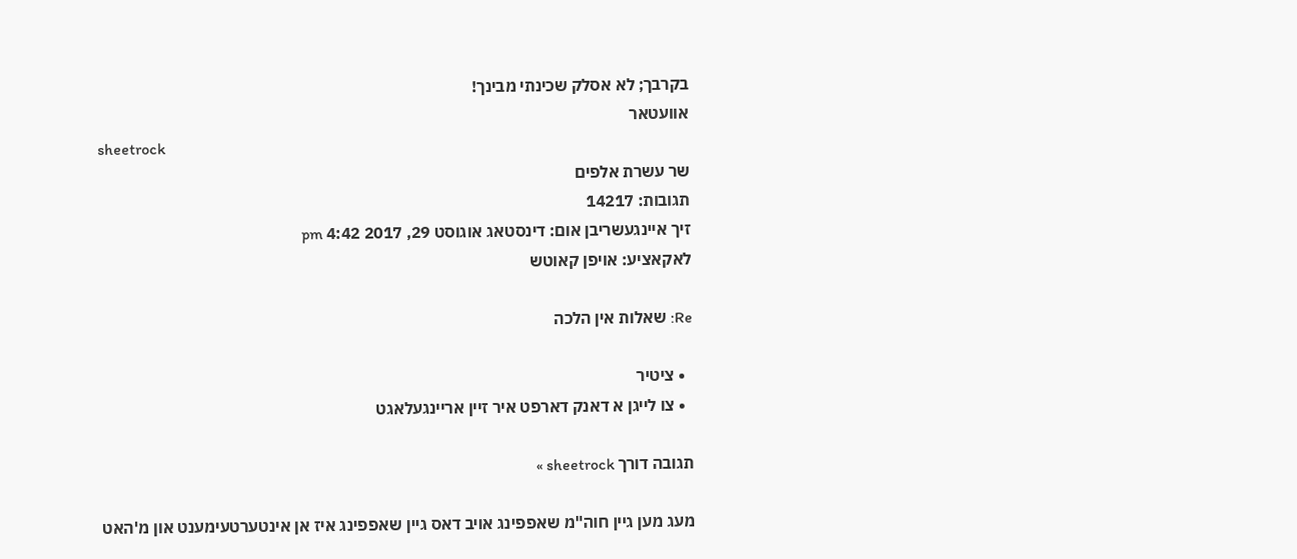בקרבך; לא אסלק שכינתי מבינך!
אוועטאר
sheetrock
שר עשרת אלפים
תגובות: 14217
זיך איינגעשריבן אום: דינסטאג אוגוסט 29, 2017 4:42 pm
לאקאציע: אויפן קאוטש

Re: שאלות אין הלכה

  • ציטיר
  • צו לייגן א דאנק דארפט איר זיין אריינגעלאגט

תגובה דורך sheetrock »

מעג מען גיין חוה"מ שאפפינג אויב דאס גיין שאפפינג איז אן אינטערטעימענט און מ'האט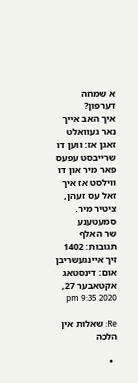א שמחה דערפון?
איך האב אייך נאר געוואלט זאגן אז: ווען דו שרייבסט עפעס פאר מיר און דו ווילסט אז איך זאל עס זעהן, ציטיר מיר.
סמעטענע
שר האלף
תגובות: 1402
זיך איינגעשריבן אום: דינסטאג אקטאבער 27, 2020 9:35 pm

Re: שאלות אין הלכה

  •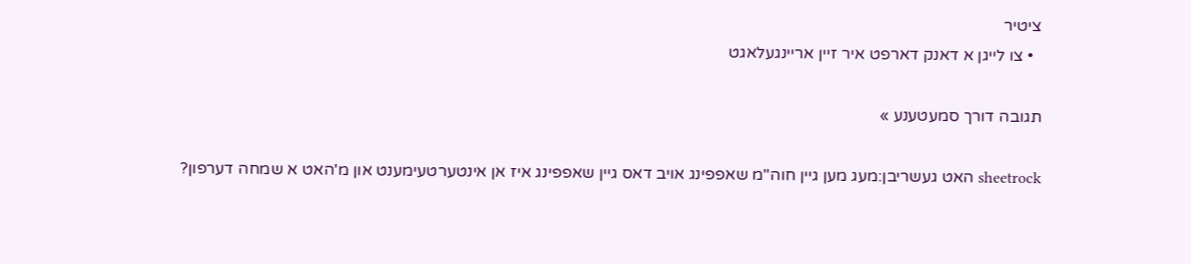ציטיר
  • צו לייגן א דאנק דארפט איר זיין אריינגעלאגט

תגובה דורך סמעטענע »

sheetrock האט געשריבן:מעג מען גיין חוה"מ שאפפינג אויב דאס גיין שאפפינג איז אן אינטערטעימענט און מ'האט א שמחה דערפון?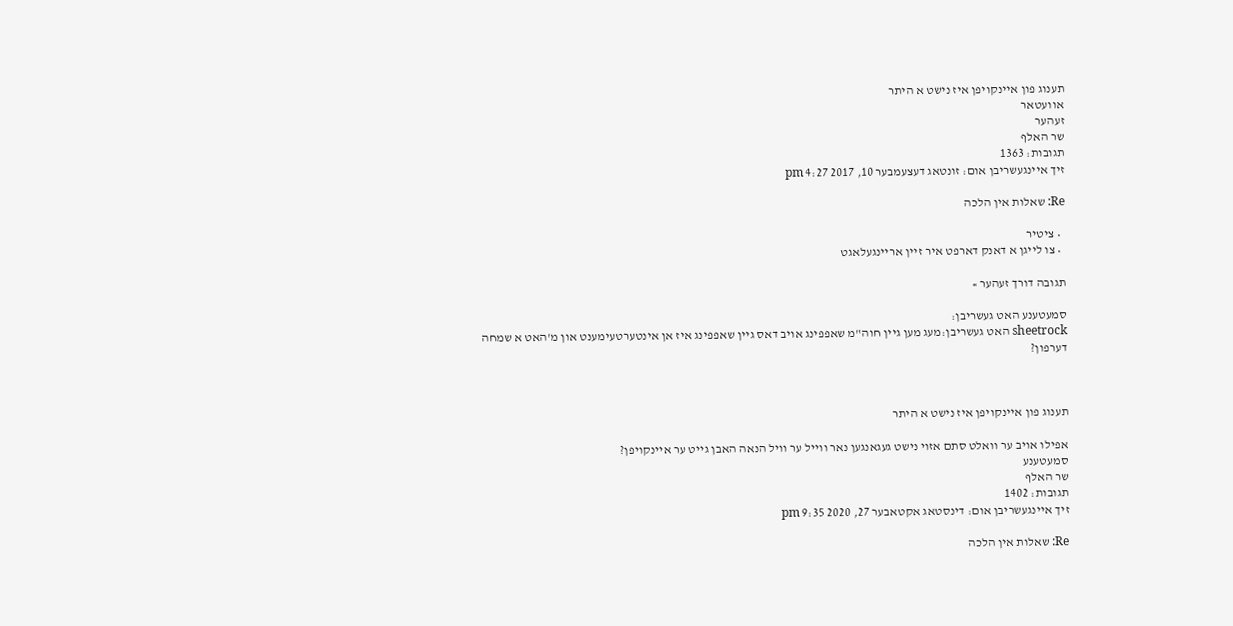תענוג פון איינקויפן איז נישט א היתר
אוועטאר
זעהער
שר האלף
תגובות: 1363
זיך איינגעשריבן אום: זונטאג דעצעמבער 10, 2017 4:27 pm

Re: שאלות אין הלכה

  • ציטיר
  • צו לייגן א דאנק דארפט איר זיין אריינגעלאגט

תגובה דורך זעהער »

סמעטענע האט געשריבן:
sheetrock האט געשריבן:מעג מען גיין חוה"מ שאפפינג אויב דאס גיין שאפפינג איז אן אינטערטעימענט און מ'האט א שמחה דערפון?



תענוג פון איינקויפן איז נישט א היתר

אפילו אויב ער וואלט סתם אזוי נישט געגאנגען נאר ווייל ער וויל הנאה האבן גייט ער איינקויפן?
סמעטענע
שר האלף
תגובות: 1402
זיך איינגעשריבן אום: דינסטאג אקטאבער 27, 2020 9:35 pm

Re: שאלות אין הלכה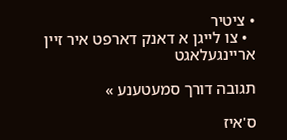• ציטיר
  • צו לייגן א דאנק דארפט איר זיין אריינגעלאגט

תגובה דורך סמעטענע »

ס'איז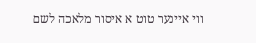ווי איינער טוט א איסור מלאכה לשם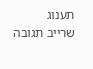תענוג
שרייב תגובה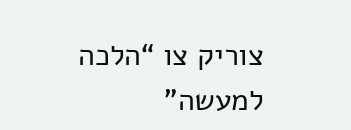צוריק צו “הלכה למעשה”